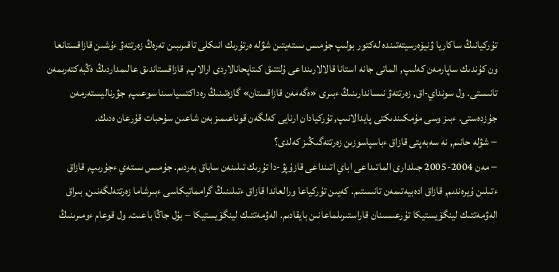تۇركيانىڭ ساكاريا ۋنيۆەرسيتەتىندە لەكتور بولىپ جۇمىس ىستەيتىن شۋلە ەرتۇرىك انىكلى تاقىرىبىن تەرەڭ زەرتتەۋ ءۇشىن قازاقستانعا ون كۇندىك ساپارمەن كەلىپ, الماتى جانە استانا قالالارىنداعى ۇلتتىق كىتاپحانالاردى ارالاپ, قازاقستاندىق عالىمداردىڭ ەڭبەكتەرىمەن تانىستى. ول سونداي-اق, زەرتتەۋ نىساندارىنىڭ ءبىرى «ەگەمەن قازاقستان» گازەتىنىڭ رەداكتسياسىنا سوعىپ, جۋرناليستەرمەن جۇزدەستى. ءبىز وسى مۇمكىندىكتى پايدالانىپ, تۇركيادان ارنايى كەلگەن قوناعىمىزبەن شاعىن سۇحبات قۇرعان ەدىك.
− شۋلە حانىم, نە سەبەپتى قازاق ءباسپاسوزىن زەرتتەگىڭىز كەلدى؟
− مەن 2004-2005 جىلدارى الماتىداعى اباي اتىنداعى قازۇپۋ-دا تۇرىك تىلىنەن ساباق بەردىم. جۇمىس ىستەي ءجۇرىپ, قازاق ءتىلىن ۇيرەندىم, قازاق ادەبيەتىمەن تانىستىم. كەيىن تۇركياعا ورالعاندا قازاق ءتىلىنىڭ گرامماتيكاسى ءبىرشاما زەرتتەلگەنىن, بىراق الەۋمەتتىك لينگۆيستيكا تۇرعىسىنان قاراستىرىلماعانىن بايقادىم. الەۋمەتتىك لينگۆيستيكا – بۇل جاڭا باعىت. ول قوعام ءومىرىنىڭ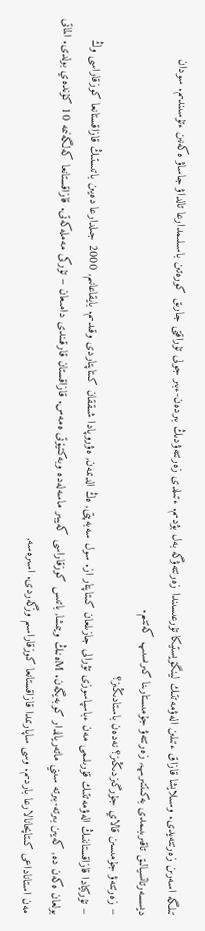تىلگە اسەرىن زەرتتەيدى. وسىلايشا قازاق ءتىلىن الەۋمەتتىك لينگۆيستيكا تۇرعىسىندا زەرتتەۋگە بەل بۋدىم. ءتىلدى زەرتتەۋدىڭ بىردەن-ءبىر جولى تۇراقتى جارىق كورەتىن باسىلىمدارعا تالداۋ جاساۋ ەكەنىن ءتۇسىندىم. سودان ديسسەرتاتسيالىق تاقىرىبىمدى بەكىتتىرىپ, زەرتتەۋ جۇمىستارىنا كىرىسىپ كەتتىم.
− زەرتتەۋ جۇمىسىن قالاي جۇرگىزدىڭىز؟ نەدەن باستادىڭىز؟
− تۇركيادا قازاقستاننىڭ الەۋمەتتىك قۇرىلىمى مەن ءباسپاسوزى تۋرالى جازىلعان كىتاپتار از. سول سەبەپتى, ەڭ الدىمەن, ەۋروپادا شىققان كىتاپتاردى وقىدىم. بايقاعانىم, 2000 جىلدارعا دەيىن باتىستىڭ قازاقستانعا كوزقاراسى وڭ بولعان ەكەن دە, كەيىن بىرتە-بىرتە سىني ماتەريالدار كوبەيگەن. Mەنىڭ ويىمشا, باتىس كوزقاراسى كەيبىر ماسەلەدە وبەكتيۆتى ەمەس. قازاقستان قارقىندى دامىعان – تۇركى مەملەكەتى. قازاقستانعا كەلگەنىمە 10 كۇندەي بولدى. الماتى مەن استاناداعى كىتاپحانالارعا باردىم. وسى ساپارىمدا قازاقستانعا كوزقاراسىم وزگەردى. اسىرەسە,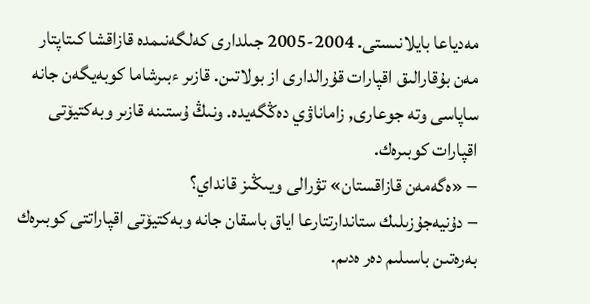مەدياعا بايلانىستى. 2004-2005 جىلدارى كەلگەنىمدە قازاقشا كىتاپتار مەن بۇقارالىق اقپارات قۇرالدارى از بولاتىن. قازىر ءبىرشاما كوبەيگەن جانە ساپاسى وتە جوعارى, زاماناۋي دەڭگەيدە. ونىڭ ۇستىنە قازىر وبەكتيۆتى اقپارات كوبىرەك.
− «ەگەمەن قازاقستان» تۋرالى ويىڭىز قانداي؟
− دۇنيەجۇزىلىك ستاندارتتارعا اياق باسقان جانە وبەكتيۆتى اقپاراتتى كوبىرەك بەرەتىن باسىلىم دەر ەدىم.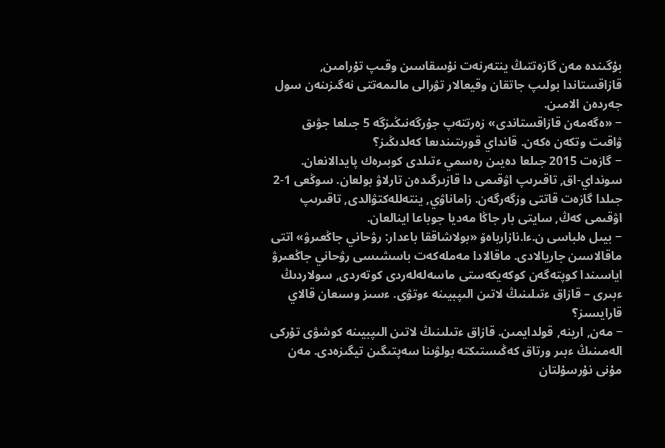بۇگىندە مەن گازەتتىڭ ينتەرنەت نۇسقاسىن وقىپ تۇرامىن, قازاقستاندا بولىپ جاتقان وقيعالار تۋرالى مالىمەتتى نەگىزىنەن سول جەردەن الامىن.
− «ەگەمەن قازاقستاندى» زەرتتەپ جۇرگەنىڭىزگە 5 جىلعا جۋىق ۋاقىت وتكەن ەكەن. قانداي قورىتىندىعا كەلدىڭىز؟
− گازەت 2015 جىلعا دەيىن رەسمي ءتىلدى كوبىرەك پايدالانعان. سونداي-اق, تاقىرىپ اۋقىمى دا قازىرگىدەن تارلاۋ بولعان. سوڭعى 1-2 جىلدا گازەت قاتتى وزگەرگەن. زاماناۋي, ينتەللەكتۋالدى, تاقىرىپ اۋقىمى كەڭ, سايتى بار جاڭا مەديا جوباعا اينالعان.
− بيىل ەلباسى ن.ءا.نازارباەۆ «بولاشاققا باعدار: رۋحاني جاڭعىرۋ» اتتى ماقالاسىن جاريالادى. ماقالادا مەملەكەت باسشىسى رۋحاني جاڭعىرۋ اياسىندا كوپتەگەن كوكەيكەستى ماسەلەلەردى كوتەردى, سولاردىڭ ءبىرى – قازاق ءتىلىنىڭ لاتىن الىپبيىنە ءوتۋى. ءسىز وسىعان قالاي قارايسىز؟
− مەن, ارينە, قولدايمىن. قازاق ءتىلىنىڭ لاتىن الىپبيىنە كوشۋى تۇركى الەمىنىڭ ءبىر ورتاق كەڭىستىكتە بولۋىنا سەپتىگىن تيگىزەدى. مەن مۇنى نۇرسۇلتان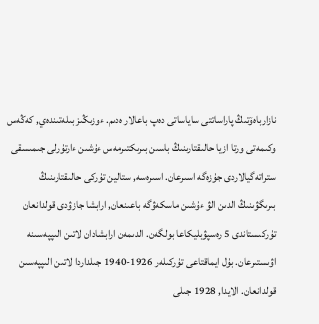نازارباەۆتىڭ پاراساتتى ساياساتى دەپ باعالار ەدىم. ءوزىڭىز بىلەتىندەي, كەڭەس وكىمەتى ورتا ازيا حالىقتارىنىڭ باسىن بىرىكتىرمەس ءۇشىن ءارتۇرلى جىمىسقى ستراتەگيالاردى جۇزەگە اسىرعان. اسىرەسە, ستالين تۇركى حالىقتارىنىڭ بىرىگۋىنىڭ الدىن الۋ ءۇشىن ماسكەۋگە باعىنعان, ارابشا جازۋدى قولدانعان تۇركىستاندى 5 رەسپۋبليكاعا بولگەن. الدىمەن ارابشادان لاتىن الىپپەسىنە اۋىستىرعان. بۇل ايماقتاعى تۇركىلەر 1926-1940 جىلداردا لاتىن الىپپەسىن قولدانعان. الايدا, 1928 جىلى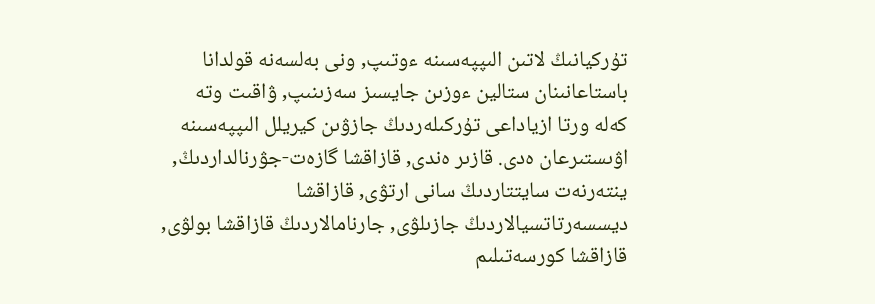تۇركيانىڭ لاتىن الىپپەسىنە ءوتىپ, ونى بەلسەنە قولدانا باستاعانىنان ستالين ءوزىن جايسىز سەزىنىپ, ۋاقىت وتە كەلە ورتا ازياداعى تۇركىلەردىڭ جازۋىن كيريلل الىپپەسىنە اۋىستىرعان ەدى. قازىر ەندى, قازاقشا گازەت-جۋرنالداردىڭ, ينتەرنەت سايتتاردىڭ سانى ارتۋى, قازاقشا ديسسەرتاتسيالاردىڭ جازىلۋى, جارنامالاردىڭ قازاقشا بولۋى, قازاقشا كورسەتىلىم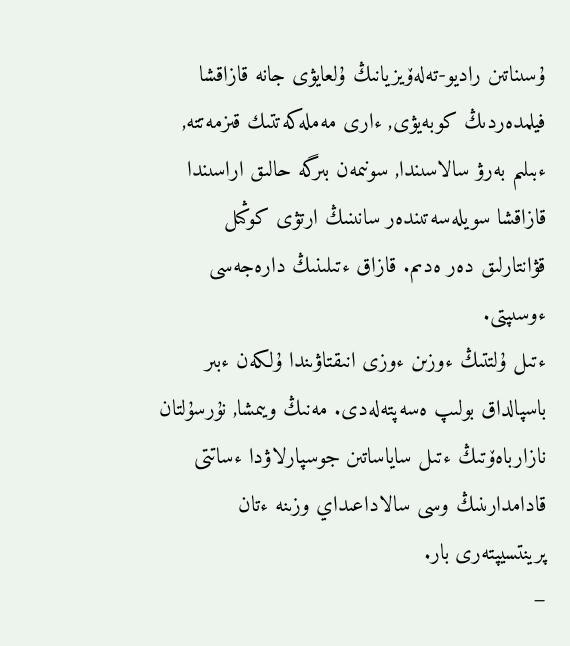ۇسىناتىن راديو-تەلەۆيزيانىڭ ۇلعايۋى جانە قازاقشا فيلمدەردىڭ كوبەيۋى, ءارى مەملەكەتتىك قىزمەتتە, ءبىلىم بەرۋ سالاسىندا, سونىمەن بىرگە حالىق اراسىندا قازاقشا سويلەسەتىندەر سانىنىڭ ارتۋى كوڭىل قۋانتارلىق دەر ەدىم. قازاق ءتىلىنىڭ دارەجەسى ءوسىپتى.
ءتىل ۇلتتىڭ ءوزىن ءوزى انىقتاۋىندا ۇلكەن ءبىر باسپالداق بولىپ ەسەپتەلەدى. مەنىڭ ويىمشا, نۇرسۇلتان نازارباەۆتىڭ ءتىل ساياساتىن جوسپارلاۋدا ءساتتى قادامدارىنىڭ وسى سالاداعىداي وزىنە ءتان پرينتسيپتەرى بار.
−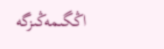اڭگىمەڭىزگە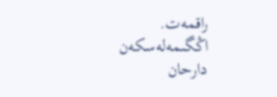راقمەت.
اڭگىمەلەسكەن
دارحان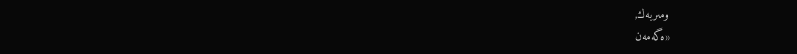ومىربەك,
«ەگەمەن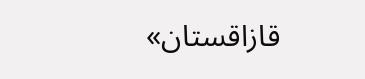قازاقستان»